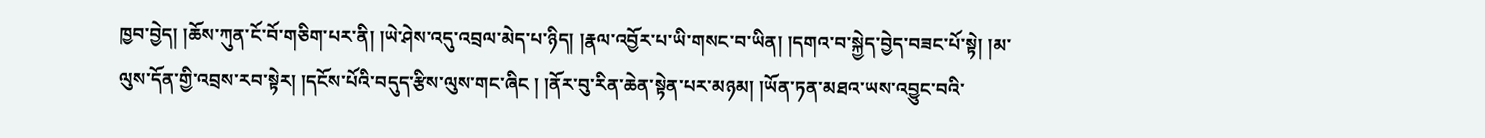ཁྱབ་བྱེད། །ཆོས་ཀུན་ངོ་བོ་གཅིག་པར་ནི། །ཡེ་ཤེས་འདུ་འབྲལ་མེད་པ་ཉིད། །རྣལ་འབྱོར་པ་ཡི་གསང་བ་ཡིན། །དགའ་བ་སྐྱེད་བྱེད་བཟང་པོ་སྟེ། །མ་ལུས་དོན་གྱི་འབྲས་རབ་སྟེར། །དངོས་པོའི་བདུད་རྩིས་ལུས་གང་ཞིང ། །ནོར་བུ་རིན་ཆེན་སྟེན་པར་མཉམ། །ཡོན་ཏན་མཐའ་ཡས་འབྱུང་བའི་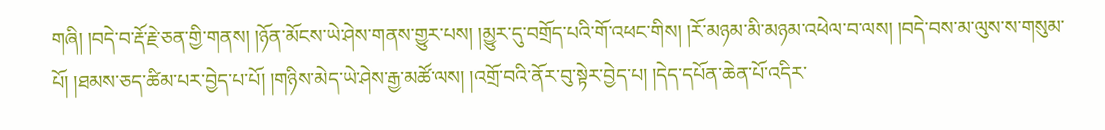གཞི། །བདེ་བ་རྡོ་རྗེ་ཅན་གྱི་གནས། །ཉོན་མོངས་ཡེ་ཤེས་གནས་གྱུར་པས། །མྱུར་དུ་བགྲོད་པའི་གོ་འཕང་གིས། །རོ་མཉམ་མི་མཉམ་འཕེལ་བ་ལས། །བདེ་བས་མ་ལུས་ས་གསུམ་པོ། །ཐམས་ཅད་ཚིམ་པར་བྱེད་པ་པོ། །གཉིས་མེད་ཡེ་ཤེས་རྒྱ་མཚོ་ལས། །འགྲོ་བའི་ནོར་བུ་སྟེར་བྱེད་པ། །དེད་དཔོན་ཆེན་པོ་འདིར་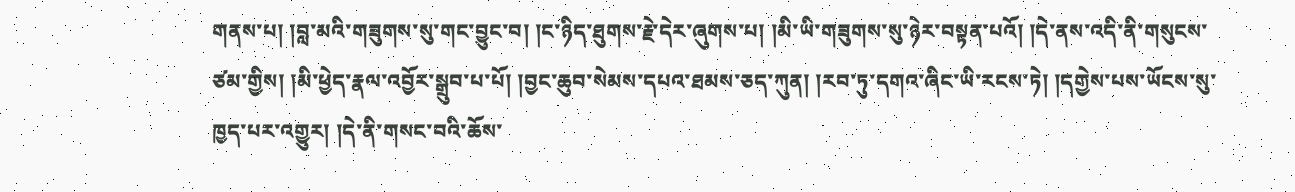གནས་པ། །བླ་མའི་གཟུགས་སུ་གང་བྱུང་བ། །ང་ཉིད་ཐུགས་རྗེ་དེར་ཞུགས་པ། །མི་ཡི་གཟུགས་སུ་ཉེར་བསྟན་པའོ། །དེ་ནས་འདི་ནི་གསུངས་ཙམ་གྱིས། །མི་ཕྱེད་རྣལ་འབྱོར་སྒྲུབ་པ་པོ། །བྱང་ཆུབ་སེམས་དཔའ་ཐམས་ཅད་ཀུན། །རབ་ཏུ་དགའ་ཞིང་ཡི་རངས་ཏེ། །དགྱེས་པས་ཡོངས་སུ་ཁྱད་པར་འགྱུར། །དེ་ནི་གསང་བའི་ཆོས་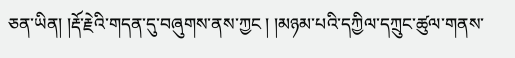ཅན་ཡིན། །རྡོ་རྗེའི་གདན་དུ་བཞུགས་ནས་ཀྱང ། །མཉམ་པའི་དཀྱིལ་དཀྲུང་ཚུལ་གནས་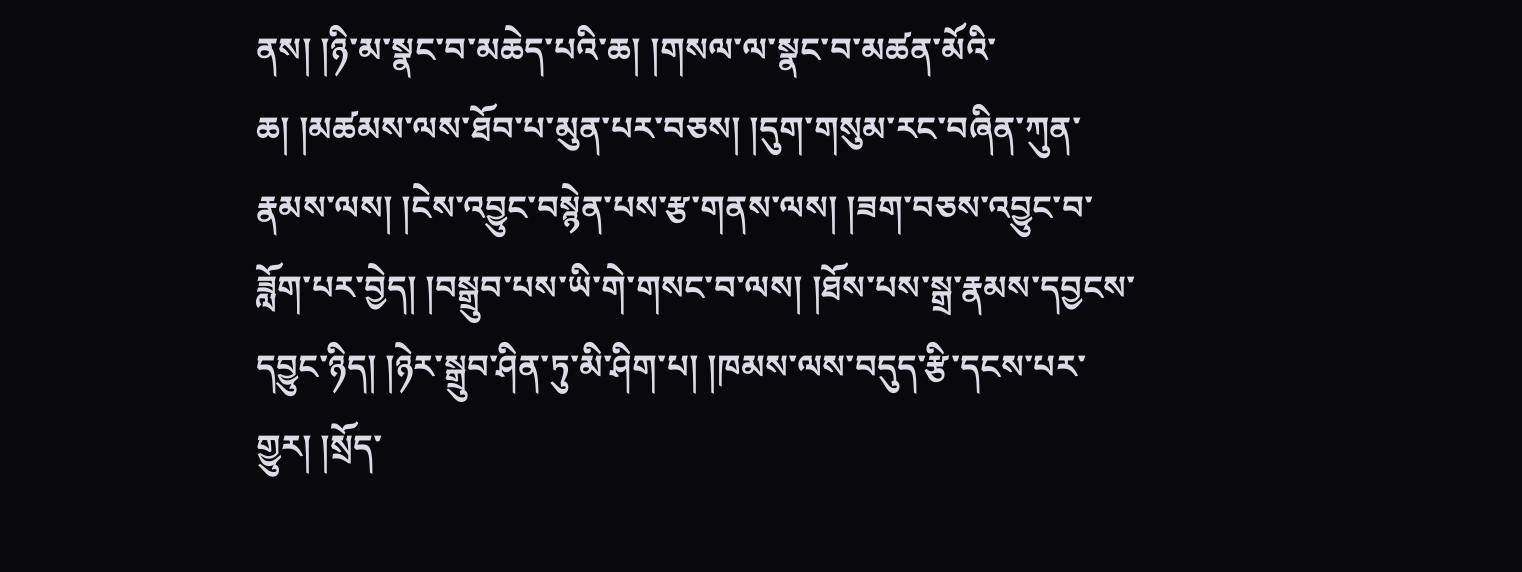ནས། །ཉི་མ་སྣང་བ་མཆེད་པའི་ཆ། །གསལ་ལ་སྣང་བ་མཚན་མོའི་ཆ། །མཚམས་ལས་ཐོབ་པ་མུན་པར་བཅས། །དུག་གསུམ་རང་བཞིན་ཀུན་རྣམས་ལས། །ངེས་འབྱུང་བསྙེན་པས་རྩ་གནས་ལས། །ཟག་བཅས་འབྱུང་བ་ཟློག་པར་བྱེད། །བསྒྲུབ་པས་ཡི་གེ་གསང་བ་ལས། །ཐོས་པས་སྒྲ་རྣམས་དབྱངས་དབྱུང་ཉིད། །ཉེར་སྒྲུབ་ཤིན་ཏུ་མི་ཤིག་པ། །ཁམས་ལས་བདུད་རྩི་དངས་པར་གྱུར། །སྲོད་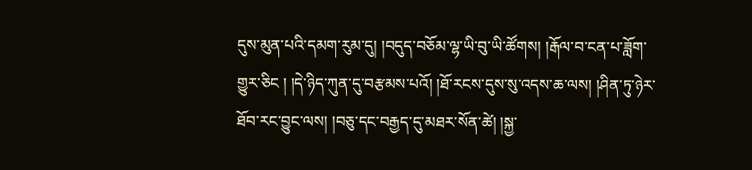དུས་མུན་པའི་དམག་རུམ་དུ། །བདུད་བཅོམ་ལྷ་ཡི་བུ་ཡི་ཚོགས། །རྒོལ་བ་ངན་པ་ཟློག་གྱུར་ཅིང ། །དེ་ཉིད་ཀུན་དུ་བརྩམས་པའོ། །ཐོ་རངས་དུས་སུ་འདས་ཆ་ལས། །ཤིན་ཏུ་ཉེར་ཐོབ་རང་བྱུང་ལས། །བཅུ་དང་བརྒྱད་དུ་མཐར་སོན་ཚེ། །སྐྱ་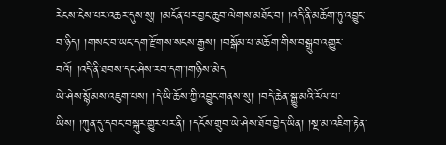རེངས་ངེས་པར་འཆར་དུས་སུ། །མངོན་པར་བྱང་ཆུབ་ལེགས་མཐོང་བ། །འདི་ནི་མཆོག་ཏུ་འབྱུང་བ་ཉིད། །གསང་བ་ཡང་དག་རྫོགས་སངས་རྒྱས། །བསྒོམ་པ་མཆོག་གིས་བསྒྲུབ་འགྱུར་བའོ། །འདི་ནི་ཐབས་དང་ཤེས་རབ་དག་།གཉིས་མེད
ཡེ་ཤེས་སྙོམས་འཇུག་པས། །དེ་ཡི་ཆོས་ཀྱི་འབྱུང་གནས་སུ། །བདེ་ཆེན་སྒྱུ་མའི་རོལ་པ་ཡིས། །ཀུན་དུ་དབང་བསྐུར་གྱུར་པར་ནི། །དངོས་གྲུབ་ཡེ་ཤེས་ཐོབ་བྱེད་ཡིན། །སྔ་མ་འཇིག་རྟེན་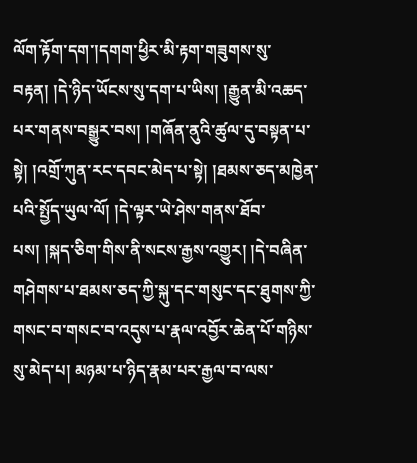ལོག་རྟོག་དག་།དགག་ཕྱིར་མི་རྟག་གཟུགས་སུ་བརྟན། །དེ་ཉིད་ཡོངས་སུ་དག་པ་ཡིས། །རྒྱུན་མི་འཆད་པར་གནས་བསྒྱུར་བས། །གཞོན་ནུའི་ཚུལ་དུ་བསྟན་པ་སྟེ། །འགྲོ་ཀུན་རང་དབང་མེད་པ་སྟེ། །ཐམས་ཅད་མཁྱེན་པའི་སྤྱོད་ཡུལ་ལོ། །དེ་ལྟར་ཡེ་ཤེས་གནས་ཐོབ་པས། །སྐད་ཅིག་གིས་ནི་སངས་རྒྱས་འགྱུར། །དེ་བཞིན་གཤེགས་པ་ཐམས་ཅད་ཀྱི་སྐུ་དང་གསུང་དང་ཐུགས་ཀྱི་གསང་བ་གསང་བ་འདུས་པ་རྣལ་འབྱོར་ཆེན་པོ་གཉིས་སུ་མེད་པ། མཉམ་པ་ཉིད་རྣམ་པར་རྒྱལ་བ་ལས་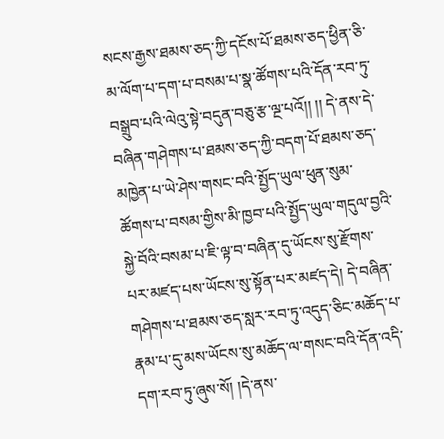སངས་རྒྱས་ཐམས་ཅད་ཀྱི་དངོས་པོ་ཐམས་ཅད་ཕྱིན་ཅི་མ་ལོག་པ་དག་པ་བསམ་པ་སྣ་ཚོགས་པའི་དོན་རབ་ཏུ་བསྒྲུབ་པའི་ལེའུ་སྟེ་བདུན་བཅུ་རྩ་ལྔ་པའོ།། །། དེ་ནས་དེ་བཞིན་གཤེགས་པ་ཐམས་ཅད་ཀྱི་བདག་པོ་ཐམས་ཅད་མཁྱེན་པ་ཡེ་ཤེས་གསང་བའི་སྤྱོད་ཡུལ་ཕུན་སུམ་ཚོགས་པ་བསམ་གྱིས་མི་ཁྱབ་པའི་སྤྱོད་ཡུལ་གདུལ་བྱའི་སྐྱེ་བོའི་བསམ་པ་ཇི་ལྟ་བ་བཞིན་དུ་ཡོངས་སུ་རྫོགས་པར་མཛད་པས་ཡོངས་སུ་སྟོན་པར་མཛད་དེ། དེ་བཞིན་གཤེགས་པ་ཐམས་ཅད་སླར་རབ་ཏུ་འདུད་ཅིང་མཆོད་པ་རྣམ་པ་དུ་མས་ཡོངས་སུ་མཆོད་ལ་གསང་བའི་དོན་འདི་དག་རབ་ཏུ་ཞུས་སོ། །དེ་ནས་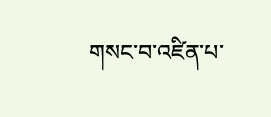གསང་བ་འཛིན་པ་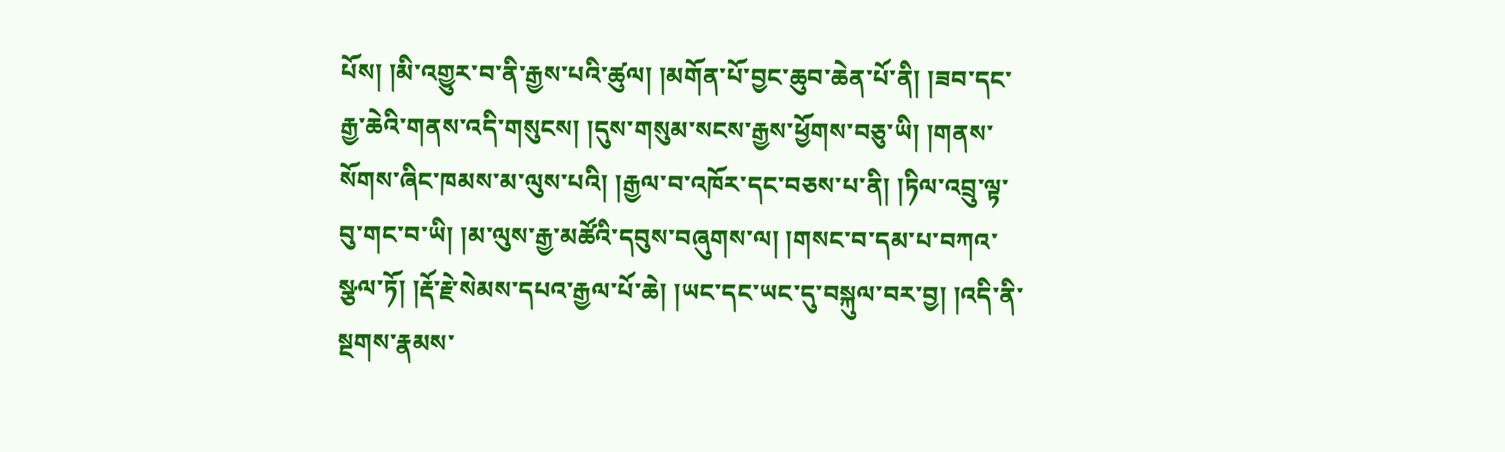པོས། །མི་འགྱུར་བ་ནི་རྒྱས་པའི་ཚུལ། །མགོན་པོ་བྱང་ཆུབ་ཆེན་པོ་ནི། །ཟབ་དང་རྒྱ་ཆེའི་གནས་འདི་གསུངས། །དུས་གསུམ་སངས་རྒྱས་ཕྱོགས་བཅུ་ཡི། །གནས་སོགས་ཞིང་ཁམས་མ་ལུས་པའི། །རྒྱལ་བ་འཁོར་དང་བཅས་པ་ནི། །ཏིལ་འབྲུ་ལྟ་བུ་གང་བ་ཡི། །མ་ལུས་རྒྱ་མཚོའི་དབུས་བཞུགས་ལ། །གསང་བ་དམ་པ་བཀའ་སྩལ་ཏོ། །རྡོ་རྗེ་སེམས་དཔའ་རྒྱལ་པོ་ཆེ། །ཡང་དང་ཡང་དུ་བསྐུལ་བར་བྱ། །འདི་ནི་སྔགས་རྣམས་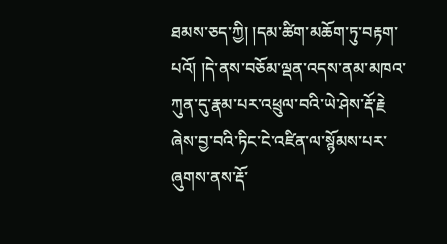ཐམས་ཅད་ཀྱི། །དམ་ཚིག་མཆོག་ཏུ་བརྟག་པའོ། །དེ་ནས་བཅོམ་ལྡན་འདས་ནམ་མཁའ་ཀུན་དུ་རྣམ་པར་འཕྲུལ་བའི་ཡེ་ཤེས་རྡོ་རྗེ
ཞེས་བྱ་བའི་ཏིང་ངེ་འཛིན་ལ་སྙོམས་པར་ཞུགས་ནས་རྡོ་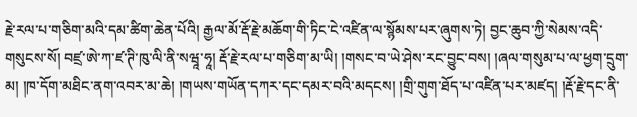རྗེ་རལ་པ་གཅིག་མའི་དམ་ཚིག་ཆེན་པོའི། རྒྱལ་མོ་རྡོ་རྗེ་མཆོག་གི་ཏིང་ངེ་འཛིན་ལ་སྙོམས་པར་ཞུགས་ཏེ། བྱང་ཆུབ་ཀྱི་སེམས་འདི་གསུངས་སོ། བཛྲ་ཨེ་ཀ་ཛ་ཊི་ཁུ་ལི་ནི་སཝཱ་ཧཱ། རྡོ་རྗེ་རལ་པ་གཅིག་མ་ཡི། །གསང་བ་ཡེ་ཤེས་རང་བྱུང་བས། །ཞལ་གསུམ་པ་ལ་ཕྱག་དྲུག་མ། །ཁ་དོག་མཐིང་ནག་འབར་མ་ཆེ། །གཡས་གཡོན་དཀར་དང་དམར་བའི་མདངས། །གྲི་གུག་ཐོད་པ་འཛིན་པར་མཛད། །རྡོ་རྗེ་དང་ནི་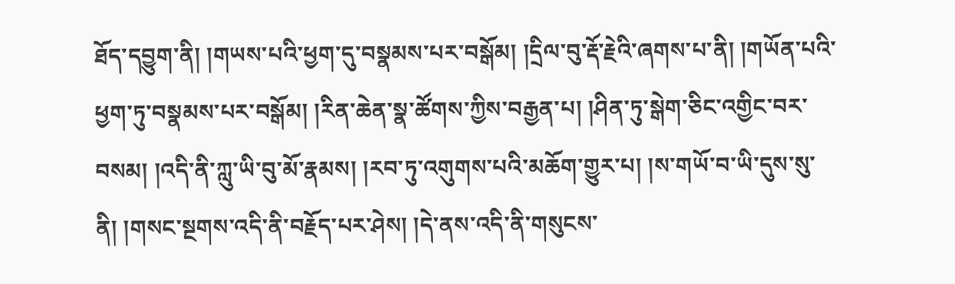ཐོད་དབྱུག་ནི། །གཡས་པའི་ཕྱག་དུ་བསྣམས་པར་བསྒོམ། །དྲིལ་བུ་རྡོ་རྗེའི་ཞགས་པ་ནི། །གཡོན་པའི་ཕྱག་ཏུ་བསྣམས་པར་བསྒོམ། །རིན་ཆེན་སྣ་ཚོགས་ཀྱིས་བརྒྱན་པ། །ཤིན་ཏུ་སྒེག་ཅིང་འགྱིང་བར་བསམ། །འདི་ནི་ཀླུ་ཡི་བུ་མོ་རྣམས། །རབ་ཏུ་འགུགས་པའི་མཆོག་གྱུར་པ། །ས་གཡོ་བ་ཡི་དུས་སུ་ནི། །གསང་སྔགས་འདི་ནི་བརྗོད་པར་ཤེས། །དེ་ནས་འདི་ནི་གསུངས་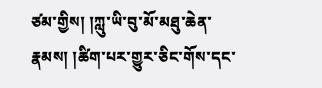ཙམ་གྱིས། །ཀླུ་ཡི་བུ་མོ་མཐུ་ཆེན་རྣམས། །ཚིག་པར་གྱུར་ཅིང་གོས་དང་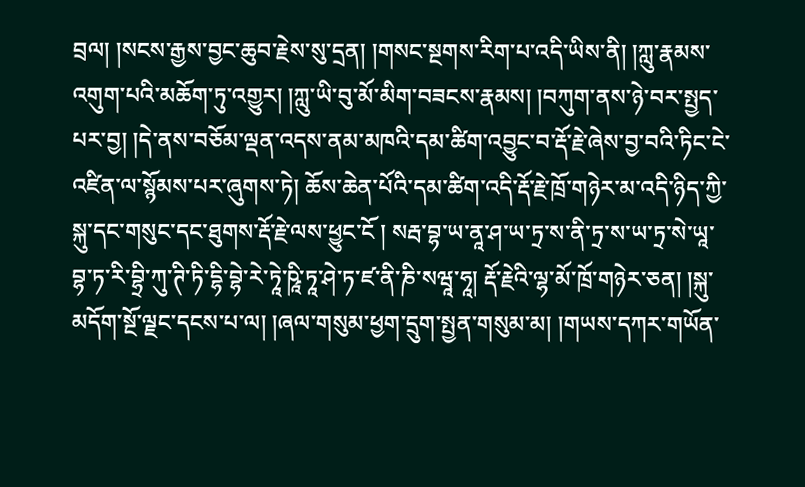བྲལ། །སངས་རྒྱས་བྱང་ཆུབ་རྗེས་སུ་དྲན། །གསང་སྔགས་རིག་པ་འདི་ཡིས་ནི། །ཀླུ་རྣམས་འགུག་པའི་མཆོག་ཏུ་འགྱུར། །ཀླུ་ཡི་བུ་མོ་མིག་བཟངས་རྣམས། །བཀུག་ནས་ཉེ་བར་སྤྱད་པར་བྱ། །དེ་ནས་བཅོམ་ལྡན་འདས་ནམ་མཁའི་དམ་ཚིག་འབྱུང་བ་རྡོ་རྗེ་ཞེས་བྱ་བའི་ཏིང་ངེ་འཛིན་ལ་སྙོམས་པར་ཞུགས་ཏེ། ཆོས་ཆེན་པོའི་དམ་ཚིག་འདི་རྡོ་རྗེ་ཁྲོ་གཉེར་མ་འདི་ཉིད་ཀྱི་སྐུ་དང་གསུང་དང་ཐུགས་རྡོ་རྗེ་ལས་ཕྱུང་ངོ ། སརྦ་བྷ་ཡ་ནཱ་ཤ་ཡ་ཏྲ་ས་ནི་ཏྲ་ས་ཡ་ཏྲ་སེ་ཡཱ་བྷ་ཏ་རི་བྷྲི་ཀུ་ཊི་ཏི་དྷི་བྷེ་རེ་ཏཱེ་ཥཱི་ཏཱ་ཤེ་ཏ་ཛ་ནི་ཎི་སཝཱ་ཧཱ། རྡོ་རྗེའི་ལྷ་མོ་ཁྲོ་གཉེར་ཅན། །སྐུ་མདོག་སྔོ་ལྗང་དངས་པ་ལ། །ཞལ་གསུམ་ཕྱག་དྲུག་སྤྱན་གསུམ་མ། །གཡས་དཀར་གཡོན་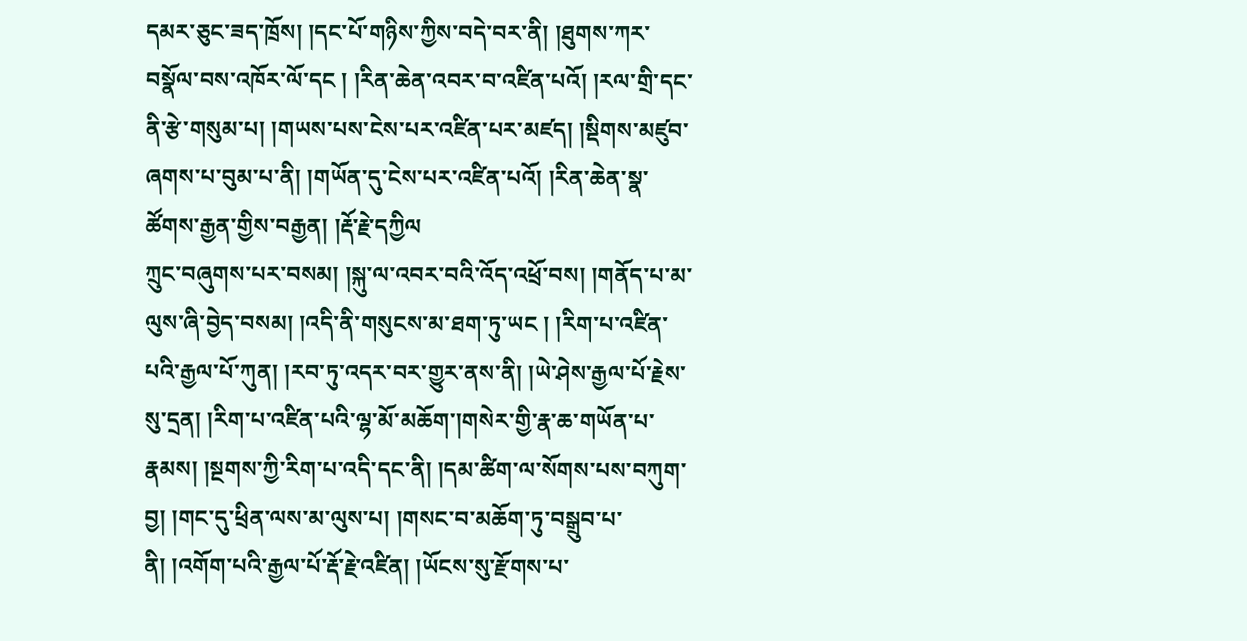དམར་ཅུང་ཟད་ཁྲོས། །དང་པོ་གཉིས་ཀྱིས་བདེ་བར་ནི། །ཐུགས་ཀར་བསྣོལ་བས་འཁོར་ལོ་དང ། །རིན་ཆེན་འབར་བ་འཛིན་པའོ། །རལ་གྲི་དང་ནི་རྩེ་གསུམ་པ། །གཡས་པས་ངེས་པར་འཛིན་པར་མཛད། །སྡིགས་མཛུབ་ཞགས་པ་བུམ་པ་ནི། །གཡོན་དུ་ངེས་པར་འཛིན་པའོ། །རིན་ཆེན་སྣ་ཚོགས་རྒྱན་གྱིས་བརྒྱན། །རྡོ་རྗེ་དཀྱིལ
ཀྲུང་བཞུགས་པར་བསམ། །སྐུ་ལ་འབར་བའི་འོད་འཕྲོ་བས། །གནོད་པ་མ་ལུས་ཞི་བྱེད་བསམ། །འདི་ནི་གསུངས་མ་ཐག་ཏུ་ཡང ། །རིག་པ་འཛིན་པའི་རྒྱལ་པོ་ཀུན། །རབ་ཏུ་འདར་བར་གྱུར་ནས་ནི། །ཡེ་ཤེས་རྒྱལ་པོ་རྗེས་སུ་དྲན། །རིག་པ་འཛིན་པའི་ལྷ་མོ་མཆོག་།གསེར་གྱི་རྣ་ཆ་གཡོན་པ་རྣམས། །སྔགས་ཀྱི་རིག་པ་འདི་དང་ནི། །དམ་ཚིག་ལ་སོགས་པས་བཀུག་བྱ། །གང་དུ་ཕྲིན་ལས་མ་ལུས་པ། །གསང་བ་མཆོག་ཏུ་བསྒྲུབ་པ་ནི། །འགོག་པའི་རྒྱལ་པོ་རྡོ་རྗེ་འཛིན། །ཡོངས་སུ་རྫོགས་པ་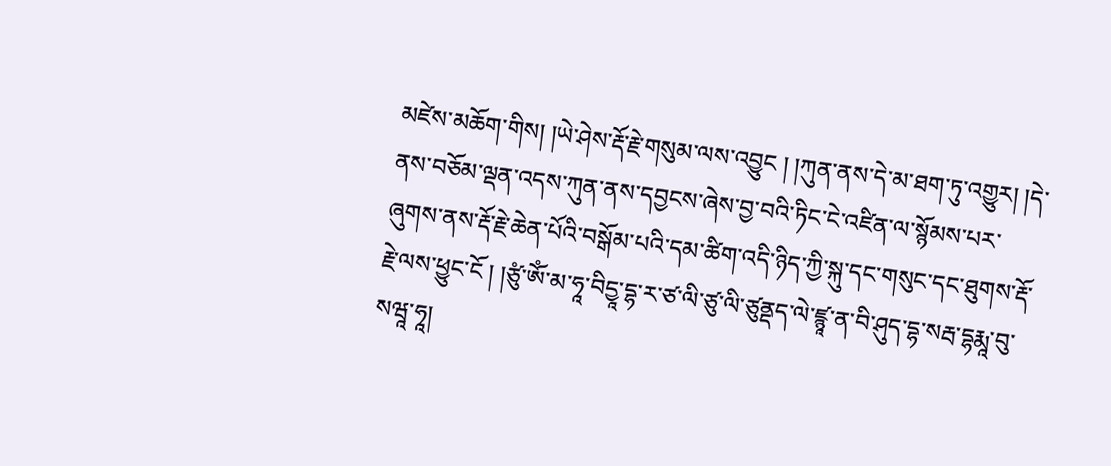མཛེས་མཆོག་གིས། །ཡེ་ཤེས་རྡོ་རྗེ་གསུམ་ལས་འབྱུང ། །ཀུན་ནས་དེ་མ་ཐག་ཏུ་འགྱུར། །དེ་ནས་བཅོམ་ལྡན་འདས་ཀུན་ནས་དབྱངས་ཞེས་བྱ་བའི་ཏིང་ངེ་འཛིན་ལ་སྙོམས་པར་ཞུགས་ནས་རྡོ་རྗེ་ཆེན་པོའི་བསྒོམ་པའི་དམ་ཚིག་འདི་ཉིད་ཀྱི་སྐུ་དང་གསུང་དང་ཐུགས་རྡོ་རྗེ་ལས་ཕྱུང་ངོ ། །ཙུཾ་ཨོཾ་མ་ཧཱ་བིདྱཱ་དྷ་ར་ཙ་ལི་ཙུ་ལི་ཙུནྡད་ལེ་ཛྙཱ་ན་བི་ཤུད་དྷ་སརྦ་དྷརྨཱ་བུ་སཝཱ་ཧཱ།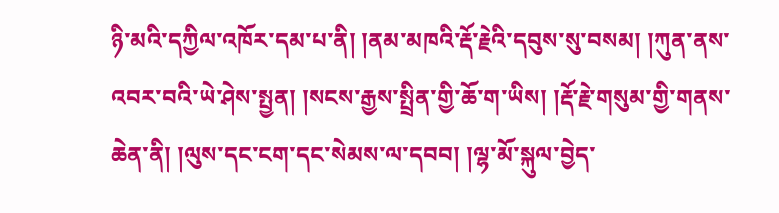ཉི་མའི་དཀྱིལ་འཁོར་དམ་པ་ནི། །ནམ་མཁའི་རྡོ་རྗེའི་དབུས་སུ་བསམ། །ཀུན་ནས་འབར་བའི་ཡེ་ཤེས་སྤྱན། །སངས་རྒྱས་སྤྲིན་གྱི་ཆོ་ག་ཡིས། །རྡོ་རྗེ་གསུམ་གྱི་གནས་ཆེན་ནི། །ལུས་དང་ངག་དང་སེམས་ལ་དབབ། །ལྷ་མོ་སྐུལ་བྱེད་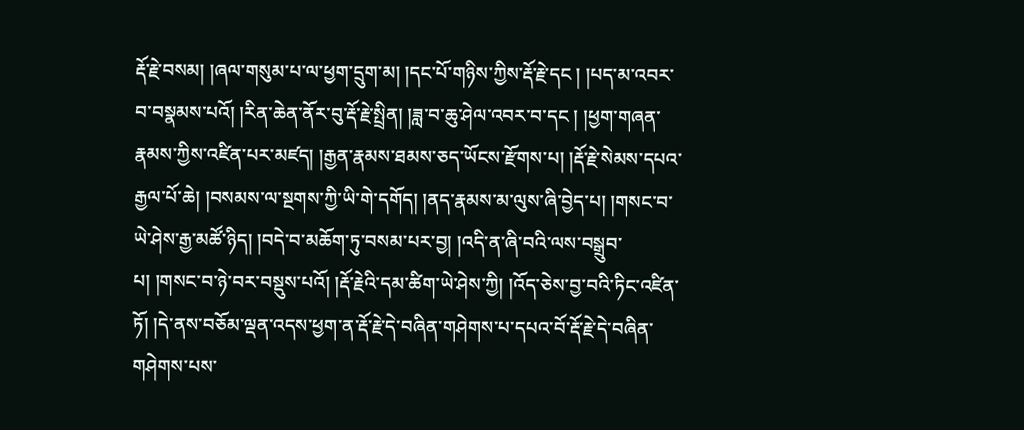རྡོ་རྗེ་བསམ། །ཞལ་གསུམ་པ་ལ་ཕྱག་དྲུག་མ། །དང་པོ་གཉིས་ཀྱིས་རྡོ་རྗེ་དང ། །པད་མ་འབར་བ་བསྣམས་པའོ། །རིན་ཆེན་ནོར་བུ་རྡོ་རྗེ་སྤྲིན། །ཟླ་བ་ཆུ་ཤེལ་འབར་བ་དང ། །ཕྱག་གཞན་རྣམས་ཀྱིས་འཛིན་པར་མཛད། །རྒྱན་རྣམས་ཐམས་ཅད་ཡོངས་རྫོགས་པ། །རྡོ་རྗེ་སེམས་དཔའ་རྒྱལ་པོ་ཆེ། །བསམས་ལ་སྔགས་ཀྱི་ཡི་གེ་དགོད། །ནད་རྣམས་མ་ལུས་ཞི་བྱེད་པ། །གསང་བ་ཡེ་ཤེས་རྒྱ་མཚོ་ཉིད། །བདེ་བ་མཆོག་ཏུ་བསམ་པར་བྱ། །འདི་ན་ཞི་བའི་ལས་བསྒྲུབ་པ། །གསང་བ་ཉེ་བར་བསྡུས་པའོ། །རྡོ་རྗེའི་དམ་ཚིག་ཡེ་ཤེས་ཀྱི། །འོད་ཅེས་བྱ་བའི་ཏིང་འཛིན་ཏོ། །དེ་ནས་བཅོམ་ལྡན་འདས་ཕྱག་ན་རྡོ་རྗེ་དེ་བཞིན་གཤེགས་པ་དཔའ་བོ་རྡོ་རྗེ་དེ་བཞིན་གཤེགས་པས་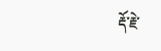རྡོ་རྗེ་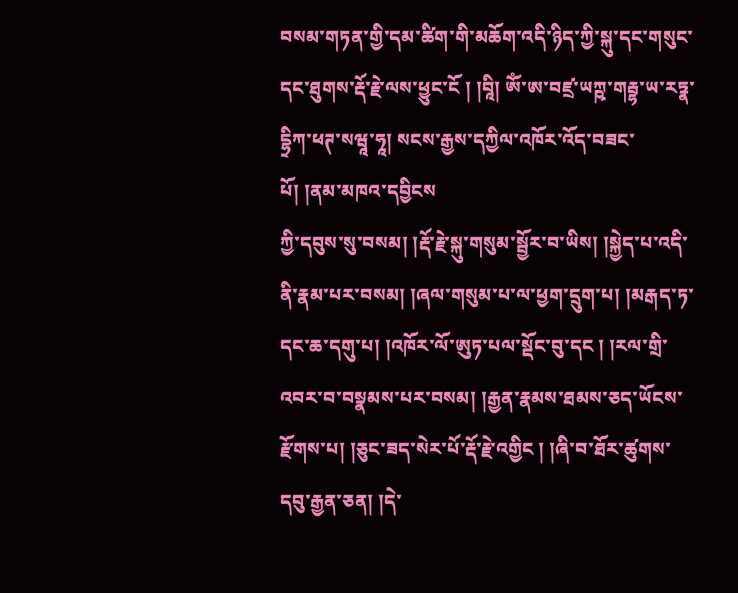བསམ་གཏན་གྱི་དམ་ཚིག་གི་མཆོག་འདི་ཉིད་ཀྱི་སྐུ་དང་གསུང་དང་ཐུགས་རྡོ་རྗེ་ལས་ཕྱུང་ངོ ། །བཱི། ཨོཾ་ཨ་བཛྲ་ཡཀྵ་གརྦྷ་ཡ་རཏྣ་དྷྲིཀ་ཕཊ་སཝཱ་ཧཱ། སངས་རྒྱས་དཀྱིལ་འཁོར་འོད་བཟང་པོ། །ནམ་མཁའ་དབྱིངས
ཀྱི་དབུས་སུ་བསམ། །རྡོ་རྗེ་སྐུ་གསུམ་སྦྱོར་བ་ཡིས། །སྐྱེད་པ་འདི་ནི་རྣམ་པར་བསམ། །ཞལ་གསུམ་པ་ལ་ཕྱག་དྲུག་པ། །མརྒད་ཏ་དང་ཆ་དགུ་པ། །འཁོར་ལོ་ཨུཏ་པལ་སྡོང་བུ་དང ། །རལ་གྲི་འབར་བ་བསྣམས་པར་བསམ། །རྒྱན་རྣམས་ཐམས་ཅད་ཡོངས་རྫོགས་པ། །ཅུང་ཟད་སེར་པོ་རྡོ་རྗེ་འགྱིང ། །ཞི་བ་ཐོར་ཚུགས་དབུ་རྒྱན་ཅན། །དེ་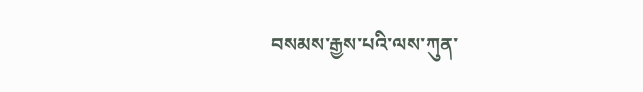བསམས་རྒྱས་པའི་ལས་ཀུན་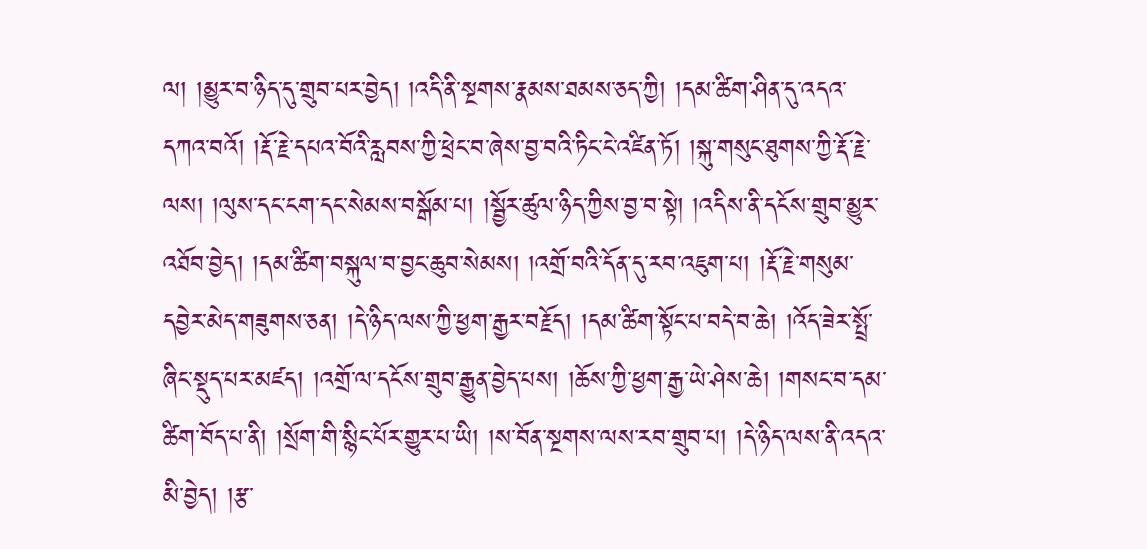ལ། །མྱུར་བ་ཉིད་དུ་གྲུབ་པར་བྱེད། །འདི་ནི་སྔགས་རྣམས་ཐམས་ཅད་ཀྱི། །དམ་ཚིག་ཤིན་དུ་འདའ་དཀའ་བའོ། །རྡོ་རྗེ་དཔའ་བོའི་རླབས་ཀྱི་ཕྲེང་བ་ཞེས་བྱ་བའི་ཏིང་ངེ་འཛིན་ཏོ། །སྐུ་གསུང་ཐུགས་ཀྱི་རྡོ་རྗེ་ལས། །ལུས་དང་ངག་དང་སེམས་བསྒོམ་པ། །སྦྱོར་ཚུལ་ཉིད་ཀྱིས་བྱ་བ་སྟེ། །འདིས་ནི་དངོས་གྲུབ་མྱུར་འཐོབ་བྱེད། །དམ་ཚིག་བསྐུལ་བ་བྱང་ཆུབ་སེམས། །འགྲོ་བའི་དོན་དུ་རབ་འཇུག་པ། །རྡོ་རྗེ་གསུམ་དབྱེར་མེད་གཟུགས་ཅན། །དེ་ཉིད་ལས་ཀྱི་ཕྱག་རྒྱར་བརྗོད། །དམ་ཚིག་སྟོང་པ་བདེ་བ་ཆེ། །འོད་ཟེར་སྤྲོ་ཞིང་སྡུད་པར་མཛད། །འགྲོ་ལ་དངོས་གྲུབ་རྒྱུན་བྱེད་པས། །ཆོས་ཀྱི་ཕྱག་རྒྱ་ཡེ་ཤེས་ཆེ། །གསང་བ་དམ་ཚིག་བོད་པ་ནི། །སྲོག་གི་སྙིང་པོར་གྱུར་པ་ཡི། །ས་བོན་སྔགས་ལས་རབ་གྲུབ་པ། །དེ་ཉིད་ལས་ནི་འདའ་མི་བྱེད། །རྩ་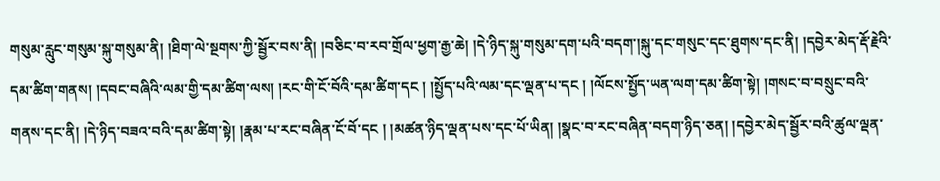གསུམ་རླུང་གསུམ་སྐུ་གསུམ་ནི། །ཐིག་ལེ་སྔགས་ཀྱི་སྦྱོར་བས་ནི། །བཅིང་བ་རབ་གྲོལ་ཕྱག་རྒྱ་ཆེ། །དེ་ཉིད་སྐུ་གསུམ་དག་པའི་བདག་།སྐུ་དང་གསུང་དང་ཐུགས་དང་ནི། །དབྱེར་མེད་རྡོ་རྗེའི་དམ་ཚིག་གནས། །དབང་བཞིའི་ལམ་གྱི་དམ་ཚིག་ལས། །རང་གི་ངོ་བོའི་དམ་ཚིག་དང ། །སྤྱོད་པའི་ལམ་དང་ལྡན་པ་དང ། །ལོངས་སྤྱོད་ཡན་ལག་དམ་ཚིག་སྟེ། །གསང་བ་བསྲུང་བའི་གནས་དང་ནི། །དེ་ཉིད་བཟའ་བའི་དམ་ཚིག་སྟེ། །རྣམ་པ་རང་བཞིན་ངོ་བོ་དང ། །མཚན་ཉིད་ལྡན་པས་དང་པོ་ཡིན། །སྣང་བ་རང་བཞིན་བདག་ཉིད་ཅན། །དབྱེར་མེད་སྦྱོར་བའི་ཚུལ་ལྡན་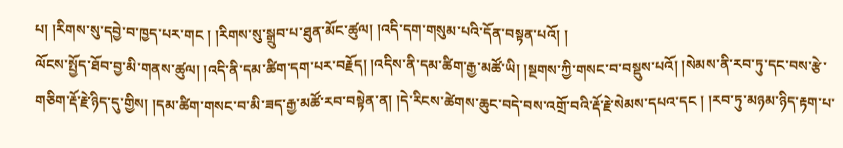པ། །རིགས་སུ་དབྱེ་བ་ཁྱད་པར་གང ། །རིགས་སུ་སྒྲུབ་པ་ཐུན་མོང་ཚུལ། །འདི་དག་གསུམ་པའི་དོན་བསྟན་པའོ། །
ལོངས་སྤྱོད་ཐོབ་བྱ་མི་གནས་ཚུལ། །འདི་ནི་དམ་ཚིག་དག་པར་བརྗོད། །འདིས་ནི་དམ་ཚིག་རྒྱ་མཚོ་ཡི། །སྔགས་ཀྱི་གསང་བ་བསྡུས་པའོ། །སེམས་ནི་རབ་ཏུ་དང་བས་རྩེ་གཅིག་རྡོ་རྗེ་ཉིད་དུ་གྱིས། །དམ་ཚིག་གསང་བ་མི་ཟད་རྒྱ་མཚོ་རབ་བསྟེན་ན། །དེ་རིངས་ཚེགས་ཆུང་བདེ་བས་འགྲོ་བའི་རྡོ་རྗེ་སེམས་དཔའ་དང ། །རབ་ཏུ་མཉམ་ཉིད་རྟག་པ་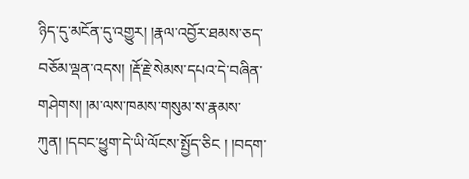ཉིད་དུ་མངོན་དུ་འགྱུར། །རྣལ་འབྱོར་ཐམས་ཅད་བཅོམ་ལྡན་འདས། །རྡོ་རྗེ་སེམས་དཔའ་དེ་བཞིན་གཤེགས། །མ་ལས་ཁམས་གསུམ་ས་རྣམས་ཀུན། །དབང་ཕྱུག་དེ་ཡི་ལོངས་སྤྱོད་ཅིང ། །བདག་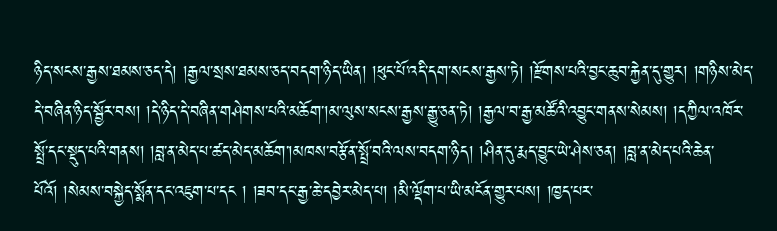ཉིད་སངས་རྒྱས་ཐམས་ཅད་དེ། །རྒྱལ་སྲས་ཐམས་ཅད་བདག་ཉིད་ཡིན། །ཕུང་པོ་འདི་དག་སངས་རྒྱས་ཏེ། །རྫོགས་པའི་བྱང་ཆུབ་རྐྱེན་དུ་གྱུར། །གཉིས་མེད་དེ་བཞིན་ཉིད་སྦྱོར་བས། །དེ་ཉིད་དེ་བཞིན་གཤེགས་པའི་མཆོག་།མ་ལུས་སངས་རྒྱས་རྒྱུ་ཅན་ཏེ། །རྒྱལ་བ་རྒྱ་མཚོའི་འབྱུང་གནས་སེམས། །དཀྱིལ་འཁོར་སྤྲོ་དང་སྡུད་པའི་གནས། །བླ་ན་མེད་པ་ཚད་མེད་མཆོག་།མཁས་བརྩོན་སྤྲོ་བའི་ལས་བདག་ཉིད། །ཤིན་དུ་རྨད་བྱུང་ཡེ་ཤེས་ཅན། །བླ་ན་མེད་པའི་ཆེན་པོའོ། །སེམས་བསྐྱེད་སྨོན་དང་འཇུག་པ་དང ། །ཟབ་དང་རྒྱ་ཆེ་དབྱེར་མེད་པ། །མི་ལྡོག་པ་ཡི་མངོན་གྱུར་པས། །ཁྱད་པར་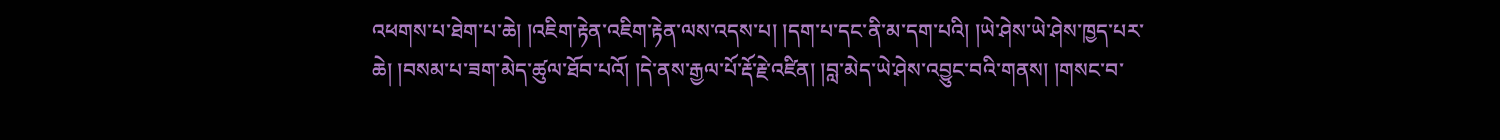འཕགས་པ་ཐེག་པ་ཆེ། །འཇིག་རྟེན་འཇིག་རྟེན་ལས་འདས་པ། །དག་པ་དང་ནི་མ་དག་པའི། །ཡེ་ཤེས་ཡེ་ཤེས་ཁྱད་པར་ཆེ། །བསམ་པ་ཟག་མེད་ཚུལ་ཐོབ་པའོ། །དེ་ནས་རྒྱལ་པོ་རྡོ་རྗེ་འཛིན། །བླ་མེད་ཡེ་ཤེས་འབྱུང་བའི་གནས། །གསང་བ་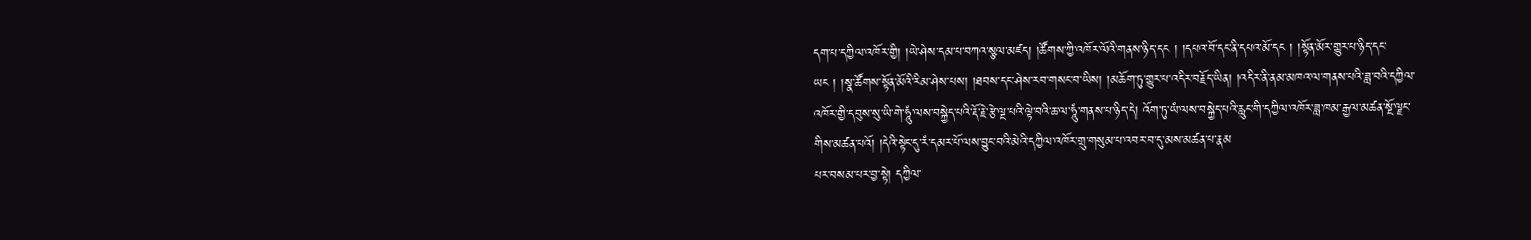དག་པ་དཀྱིལ་འཁོར་གྱི། །ཡེ་ཤེས་དམ་པ་བཀའ་སྩལ་མཛད། །ཚོགས་ཀྱི་འཁོར་ལོའི་གནས་ཉིད་དང ། །དཔའ་བོ་དང་ནི་དཔའ་མོ་དང ། །སྟོན་མོར་གྱུར་པ་ཉིད་དང་ཡང ། །སྣ་ཚོགས་སྟོན་མོའི་རིམ་ཤེས་པས། །ཐབས་དང་ཤེས་རབ་གསང་བ་ཡིས། །མཆོག་ཏུ་གྱུར་པ་འདིར་བརྗོད་ཡིན། །འདིར་ནི་ནམ་མཁའ་ལ་གནས་པའི་ཟླ་བའི་དཀྱིལ་འཁོར་གྱི་དབུས་སུ་ཡི་གེ་ཧཱུཾ་ལས་བསྐྱེད་པའི་རྡོ་རྗེ་རྩེ་ལྔ་པའི་ལྟེ་བའི་ཆ་ལ་ཧཱུཾ་གནས་པ་ཉིད་དེ། འོག་ཏུ་ཡཾ་ལས་བསྐྱེད་པའི་རླུང་གི་དཀྱིལ་འཁོར་ཟླ་ཁམ་རྒྱལ་མཚན་སྔོ་ལྗང་གིས་མཚན་པའོ། །དེའི་སྟེང་དུ་རཾ་དམར་པོ་ལས་བྱུང་བའི་མེའི་དཀྱིལ་འཁོར་གྲུ་གསུམ་པ་འབར་བ་དུ་མས་མཚན་པ་རྣམ
པར་བསམ་པར་བྱ་སྟེ། དཀྱིལ་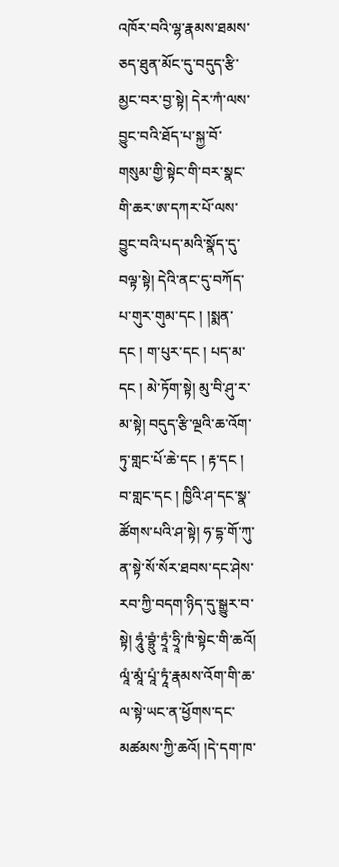འཁོར་བའི་ལྷ་རྣམས་ཐམས་ཅད་ཐུན་མོང་དུ་བདུད་རྩི་མྱང་བར་བྱ་སྟེ། དེར་ཀཾ་ལས་བྱུང་བའི་ཐོད་པ་སྐྱ་བོ་གསུམ་གྱི་སྟེང་གི་བར་སྣང་གི་ཆར་ཨ་དཀར་པོ་ལས་བྱུང་བའི་པད་མའི་སྣོད་དུ་བལྟ་སྟེ། དེའི་ནང་དུ་བཀོད་པ་གུར་གུམ་དང ། །སྨན་དང ། ག་པུར་དང ། པད་མ་དང ། མེ་ཏོག་སྟེ། མུ་བི་ཤུ་ར་མ་སྟེ། བདུད་རྩི་ལྔའི་ཆ་འོག་ཏུ་གླང་པོ་ཆེ་དང ། རྟ་དང ། བ་གླང་དང ། ཁྱིའི་ཤ་དང་སྣ་ཚོགས་པའི་ཤ་སྟེ། ཧ་དྷ་གོ་ཀུ་ན་སྟེ་སོ་སོར་ཐབས་དང་ཤེས་རབ་ཀྱི་བདག་ཉིད་དུ་སྒྱུར་བ་སྟེ། ཧཱུཾ་བྷྲུཾ་ཏྲཱཾ་ཧྲཱི་ཁཾ་སྟེང་གི་ཆའོ། ལཱཾ་མཱཾ་པཱཾ་ཏཱཾ་རྣམས་འོག་གི་ཆ་ལ་སྟེ་ཡང་ན་ཕྱོགས་དང་མཚམས་ཀྱི་ཆའོ། །དེ་དག་ཁ་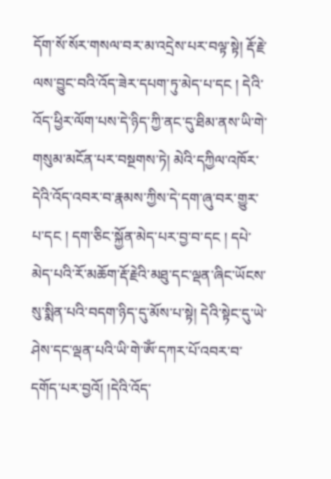དོག་སོ་སོར་གསལ་བར་མ་འདྲེས་པར་བལྟ་སྟེ། རྡོ་རྗེ་ལས་བྱུང་བའི་འོད་ཟེར་དཔག་ཏུ་མེད་པ་དང ། དེའི་འོད་ཕྱིར་ལོག་པས་དེ་ཉིད་ཀྱི་ནང་དུ་ཐིམ་ནས་ཡི་གེ་གསུམ་མངོན་པར་བསྔགས་ཏེ། མེའི་དཀྱིལ་འཁོར་དེའི་འོད་འབར་བ་རྣམས་ཀྱིས་དེ་དག་ཞུ་བར་གྱུར་པ་དང ། དག་ཅིང་སྐྱོན་མེད་པར་བྱ་བ་དང ། དཔེ་མེད་པའི་རོ་མཆོག་རྡོ་རྗེའི་མཐུ་དང་ལྡན་ཞིང་ཡོངས་སུ་སྨིན་པའི་བདག་ཉིད་དུ་མོས་པ་སྟེ། དེའི་སྟེང་དུ་ཡེ་ཤེས་དང་ལྡན་པའི་ཡི་གེ་ཨོཾ་དཀར་པོ་འབར་བ་དགོད་པར་བྱའོ། །དེའི་འོད་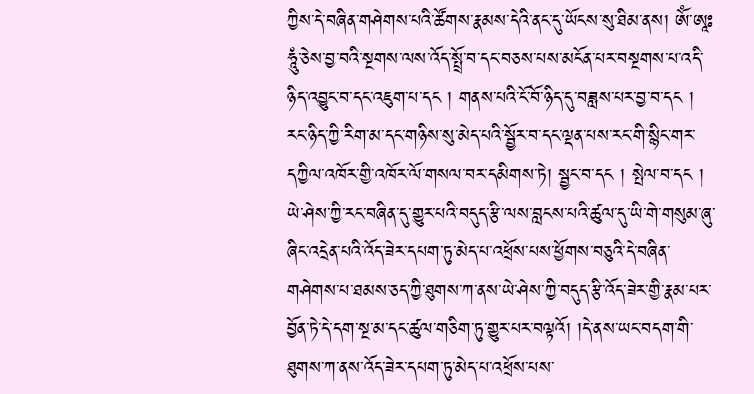ཀྱིས་དེ་བཞིན་གཤེགས་པའི་ཚོགས་རྣམས་དེའི་ནང་དུ་ཡོངས་སུ་ཐིམ་ནས། ཨོཾ་ཨཱཿ ཧཱུཾ་ཅེས་བྱ་བའི་སྔགས་ལས་འོད་སྤྲོ་བ་དང་བཅས་པས་མངོན་པར་བསྔགས་པ་འདི་ཉིད་འབྱུང་བ་དང་འཇུག་པ་དང ། གནས་པའི་ངོ་བོ་ཉིད་དུ་བཟླས་པར་བྱ་བ་དང ། རང་ཉིད་ཀྱི་རིག་མ་དང་གཉིས་སུ་མེད་པའི་སྦྱོར་བ་དང་ལྡན་པས་རང་གི་སྙིང་གར་དཀྱིལ་འཁོར་གྱི་འཁོར་ལོ་གསལ་བར་དམིགས་ཏེ། སྦྱང་བ་དང ། སྤེལ་བ་དང ། ཡེ་ཤེས་ཀྱི་རང་བཞིན་དུ་གྱུར་པའི་བདུད་རྩི་ལས་བླངས་པའི་ཚུལ་དུ་ཡི་གེ་གསུམ་ཞུ་ཞིང་འདྲེན་པའི་འོད་ཟེར་དཔག་ཏུ་མེད་པ་འཕྲོས་པས་ཕྱོགས་བཅུའི་དེ་བཞིན་གཤེགས་པ་ཐམས་ཅད་ཀྱི་ཐུགས་ཀ་ནས་ཡེ་ཤེས་ཀྱི་བདུད་རྩི་འོད་ཟེར་གྱི་རྣམ་པར་བྱོན་ཏེ་དེ་དག་སྔ་མ་དང་ཚུལ་གཅིག་ཏུ་གྱུར་པར་བལྟའོ། །དེ་ནས་ཡང་བདག་གི་ཐུགས་ཀ་ནས་འོད་ཟེར་དཔག་ཏུ་མེད་པ་འཕྲོས་པས་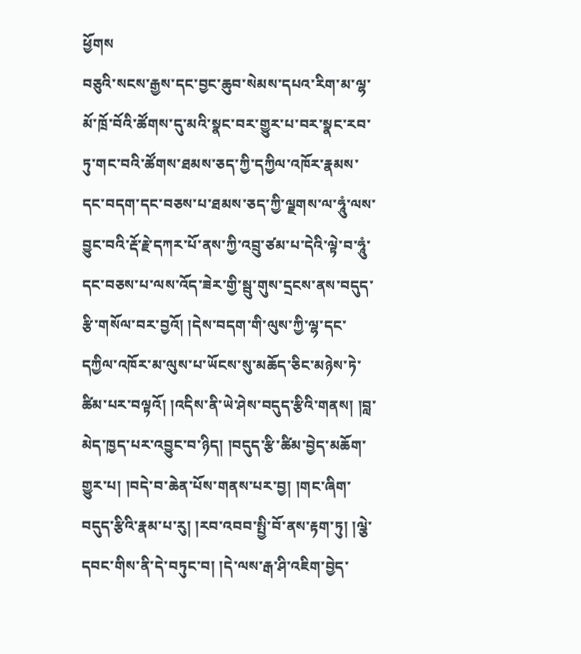ཕྱོགས
བཅུའི་སངས་རྒྱས་དང་བྱང་ཆུབ་སེམས་དཔའ་རིག་མ་ལྷ་མོ་ཁྲོ་བོའི་ཚོགས་དུ་མའི་སྣང་བར་གྱུར་པ་བར་སྣང་རབ་ཏུ་གང་བའི་ཚོགས་ཐམས་ཅད་ཀྱི་དཀྱིལ་འཁོར་རྣམས་དང་བདག་དང་བཅས་པ་ཐམས་ཅད་ཀྱི་ལྗགས་ལ་ཧཱུཾ་ལས་བྱུང་བའི་རྡོ་རྗེ་དཀར་པོ་ནས་ཀྱི་འབྲུ་ཙམ་པ་དེའི་ལྟེ་བ་ཧཱུཾ་དང་བཅས་པ་ལས་འོད་ཟེར་གྱི་སྦུ་གུས་དྲངས་ནས་བདུད་རྩི་གསོལ་བར་བྱའོ། །དེས་བདག་གི་ལུས་ཀྱི་ལྷ་དང་དཀྱིལ་འཁོར་མ་ལུས་པ་ཡོངས་སུ་མཆོད་ཅིང་མཉེས་ཏེ་ཚིམ་པར་བལྟའོ། །འདིས་ནི་ཡེ་ཤེས་བདུད་རྩིའི་གནས། །བླ་མེད་ཁྱད་པར་འབྱུང་བ་ཉིད། །བདུད་རྩི་ཚིམ་བྱེད་མཆོག་གྱུར་པ། །བདེ་བ་ཆེན་པོས་གནས་པར་བྱ། །གང་ཞིག་བདུད་རྩིའི་རྣམ་པ་རུ། །རབ་འབབ་སྤྱི་བོ་ནས་རྟག་ཏུ། །ལྕེ་དབང་གིས་ནི་དེ་བཏུང་བ། །དེ་ལས་རྒ་ཤི་འཇིག་བྱེད་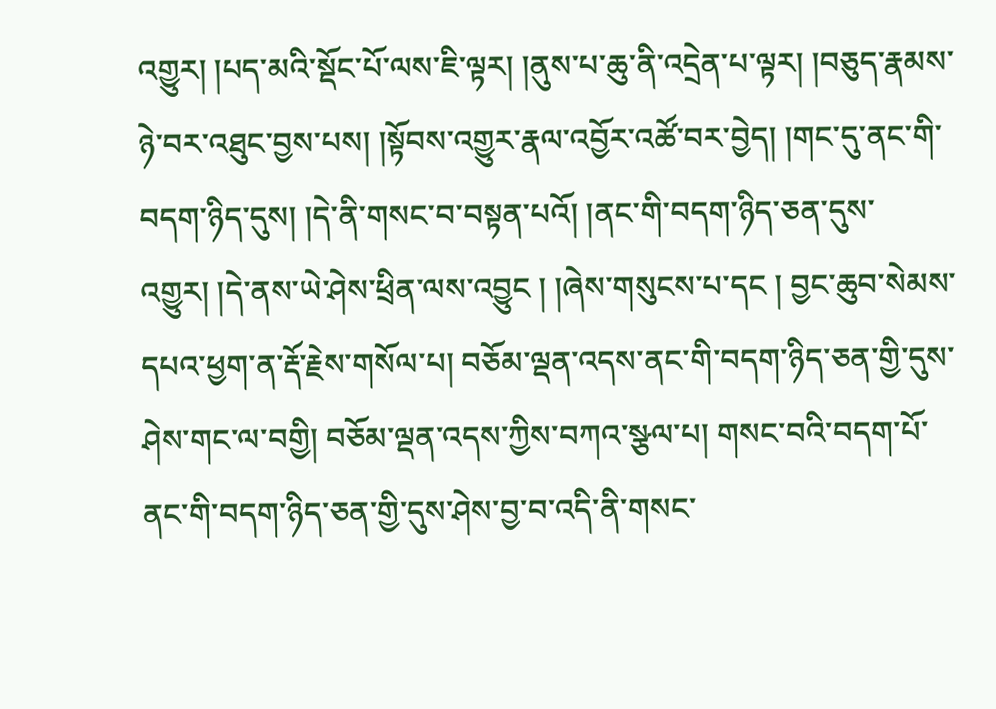འགྱུར། །པད་མའི་སྡོང་པོ་ལས་ཇི་ལྟར། །ནུས་པ་ཆུ་ནི་འདྲེན་པ་ལྟར། །བཅུད་རྣམས་ཉེ་བར་འཐུང་བྱས་པས། །སྟོབས་འགྱུར་རྣལ་འབྱོར་འཚོ་བར་བྱེད། །གང་དུ་ནང་གི་བདག་ཉིད་དུས། །དེ་ནི་གསང་བ་བསྟན་པའོ། །ནང་གི་བདག་ཉིད་ཅན་དུས་འགྱུར། །དེ་ནས་ཡེ་ཤེས་ཕྲིན་ལས་འབྱུང ། །ཞེས་གསུངས་པ་དང ། བྱང་ཆུབ་སེམས་དཔའ་ཕྱག་ན་རྡོ་རྗེས་གསོལ་པ། བཅོམ་ལྡན་འདས་ནང་གི་བདག་ཉིད་ཅན་གྱི་དུས་ཤེས་གང་ལ་བགྱི། བཅོམ་ལྡན་འདས་ཀྱིས་བཀའ་སྩལ་པ། གསང་བའི་བདག་པོ་ནང་གི་བདག་ཉིད་ཅན་གྱི་དུས་ཤེས་བྱ་བ་འདི་ནི་གསང་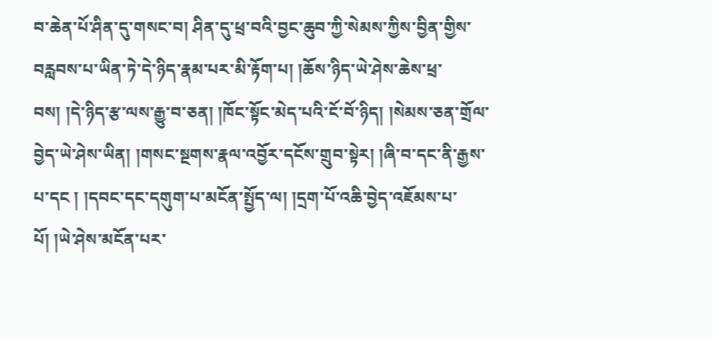བ་ཆེན་པོ་ཤིན་དུ་གསང་བ། ཤིན་དུ་ཕྲ་བའི་བྱང་ཆུབ་ཀྱི་སེམས་ཀྱིས་བྱིན་གྱིས་བརླབས་པ་ཡིན་ཏེ་དེ་ཉིད་རྣམ་པར་མི་རྟོག་པ། །ཆོས་ཉིད་ཡེ་ཤེས་ཆེས་ཕྲ་བས། །དེ་ཉིད་རྩ་ལས་རྒྱུ་བ་ཅན། །ཁོང་སྟོང་མེད་པའི་ངོ་བོ་ཉིད། །སེམས་ཅན་གྲོལ་བྱེད་ཡེ་ཤེས་ཡིན། །གསང་སྔགས་རྣལ་འབྱོར་དངོས་གྲུབ་སྟེར། །ཞི་བ་དང་ནི་རྒྱས་པ་དང ། །དབང་དང་དགུག་པ་མངོན་སྤྱོད་ལ། །དྲག་པོ་འཆི་བྱེད་འཇོམས་པ་པོ། །ཡེ་ཤེས་མངོན་པར་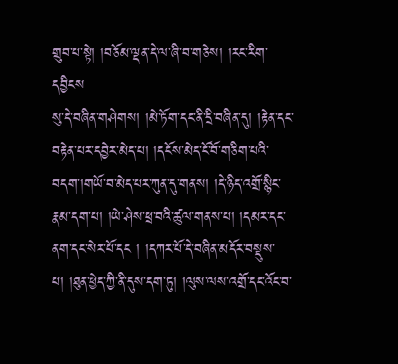གྲུབ་པ་སྟེ། །བཅོམ་ལྡན་དེ་ལ་ཞི་བ་གཅེས། །རང་རིག་དབྱིངས
སུ་དེ་བཞིན་གཤེགས། །མེ་ཏོག་དང་ནི་དྲི་བཞིན་དུ། །རྟེན་དང་བརྟེན་པར་དབྱེར་མེད་པ། །དངོས་མེད་ངོ་བོ་གཅིག་པའི་བདག་།གཡོ་བ་མེད་པར་ཀུན་དུ་གནས། །དེ་ཉིད་འགྲོ་སྙིང་རྣམ་དག་པ། །ཡེ་ཤེས་ཕྲ་བའི་ཚུལ་གནས་པ། །དམར་དང་ནག་དང་སེར་པོ་དང ། །དཀར་པོ་དེ་བཞིན་མདོར་བསྡུས་པ། །ཐུན་ཕྱེད་ཀྱི་ནི་དུས་དག་ཏུ། །ལུས་ལས་འགྲོ་དང་འོང་བ་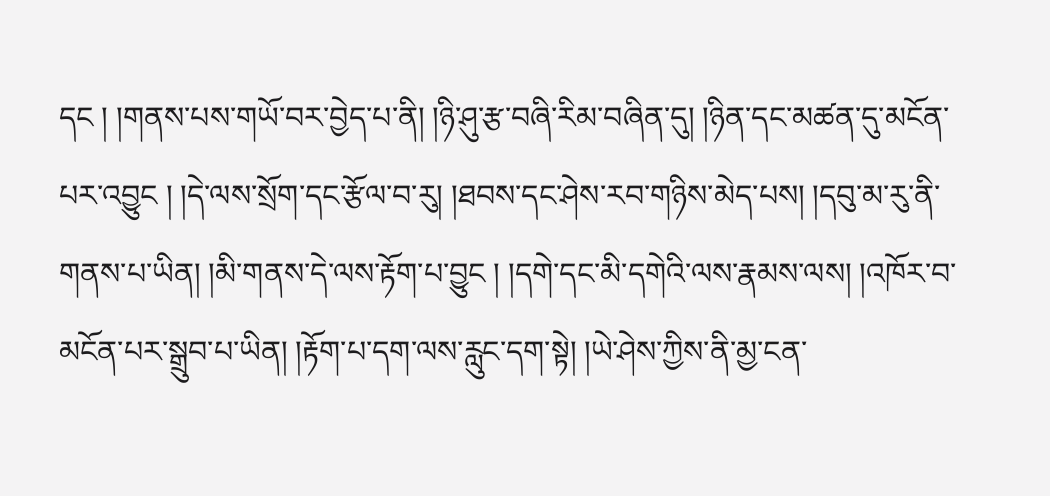དང ། །གནས་པས་གཡོ་བར་བྱེད་པ་ནི། །ཉི་ཤུ་རྩ་བཞི་རིམ་བཞིན་དུ། །ཉིན་དང་མཚན་དུ་མངོན་པར་འབྱུང ། །དེ་ལས་སྲོག་དང་རྩོལ་བ་རུ། །ཐབས་དང་ཤེས་རབ་གཉིས་མེད་པས། །དབུ་མ་རུ་ནི་གནས་པ་ཡིན། །མི་གནས་དེ་ལས་རྟོག་པ་བྱུང ། །དགེ་དང་མི་དགེའི་ལས་རྣམས་ལས། །འཁོར་བ་མངོན་པར་སྒྲུབ་པ་ཡིན། །རྟོག་པ་དག་ལས་རླུང་དག་སྟེ། །ཡེ་ཤེས་ཀྱིས་ནི་མྱ་ངན་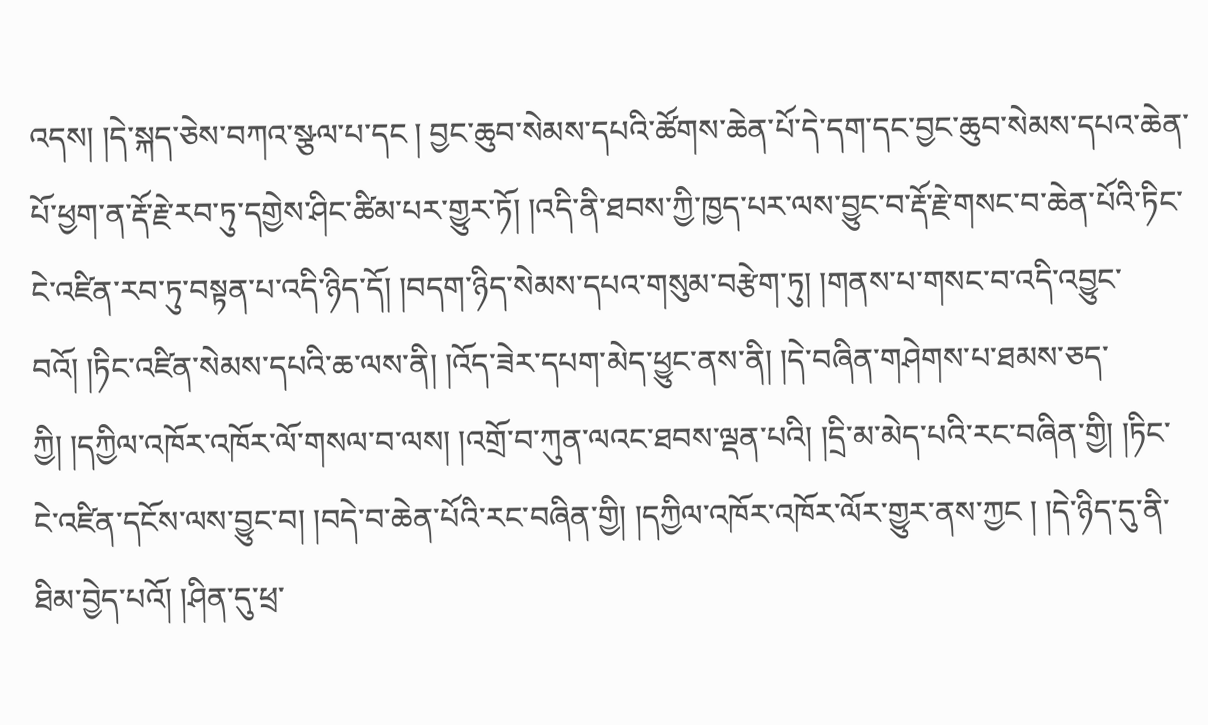འདས། །དེ་སྐད་ཅེས་བཀའ་སྩལ་པ་དང ། བྱང་ཆུབ་སེམས་དཔའི་ཚོགས་ཆེན་པོ་དེ་དག་དང་བྱང་ཆུབ་སེམས་དཔའ་ཆེན་པོ་ཕྱག་ན་རྡོ་རྗེ་རབ་ཏུ་དགྱེས་ཤིང་ཚིམ་པར་གྱུར་ཏོ། །འདི་ནི་ཐབས་ཀྱི་ཁྱད་པར་ལས་བྱུང་བ་རྡོ་རྗེ་གསང་བ་ཆེན་པོའི་ཏིང་ངེ་འཛིན་རབ་ཏུ་བསྟན་པ་འདི་ཉིད་དོ། །བདག་ཉིད་སེམས་དཔའ་གསུམ་བརྩེག་ཏུ། །གནས་པ་གསང་བ་འདི་འབྱུང་བའོ། །ཏིང་འཛིན་སེམས་དཔའི་ཆ་ལས་ནི། །འོད་ཟེར་དཔག་མེད་ཕྱུང་ནས་ནི། །དེ་བཞིན་གཤེགས་པ་ཐམས་ཅད་ཀྱི། །དཀྱིལ་འཁོར་འཁོར་ལོ་གསལ་བ་ལས། །འགྲོ་བ་ཀུན་ལའང་ཐབས་ལྡན་པའི། །དྲི་མ་མེད་པའི་རང་བཞིན་གྱི། །ཏིང་ངེ་འཛིན་དངོས་ལས་བྱུང་བ། །བདེ་བ་ཆེན་པོའི་རང་བཞིན་གྱི། །དཀྱིལ་འཁོར་འཁོར་ལོར་གྱུར་ནས་ཀྱང ། །དེ་ཉིད་དུ་ནི་ཐིམ་བྱེད་པའོ། །ཤིན་དུ་ཕྲ་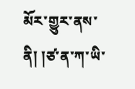མོར་གྱུར་ནས་ནི། །ཙ་ན་ཀ་ཡི་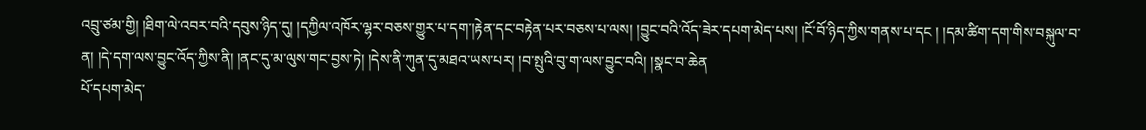འབྲུ་ཙམ་གྱི། །ཐིག་ལེ་འབར་བའི་དབུས་ཉིད་དུ། །དཀྱིལ་འཁོར་ལྷར་བཅས་གྱུར་པ་དག་།རྟེན་དང་བརྟེན་པར་བཅས་པ་ལས། །བྱུང་བའི་འོད་ཟེར་དཔག་མེད་པས། །ངོ་བོ་ཉིད་ཀྱིས་གནས་པ་དང ། །དམ་ཚིག་དག་གིས་བསྐུལ་བ་ན། །དེ་དག་ལས་བྱུང་འོད་ཀྱིས་ནི། །ནང་དུ་མ་ལུས་གང་བྱས་ཏེ། །དེས་ནི་ཀུན་དུ་མཐའ་ཡས་པར། །བ་སྤུའི་བུ་ག་ལས་བྱུང་བའི། །སྣང་བ་ཆེན
པོ་དཔག་མེད་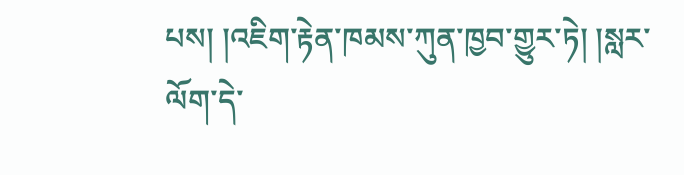པས། །འཇིག་རྟེན་ཁམས་ཀུན་ཁྱབ་གྱུར་ཏེ། །སླར་ལོག་དེ་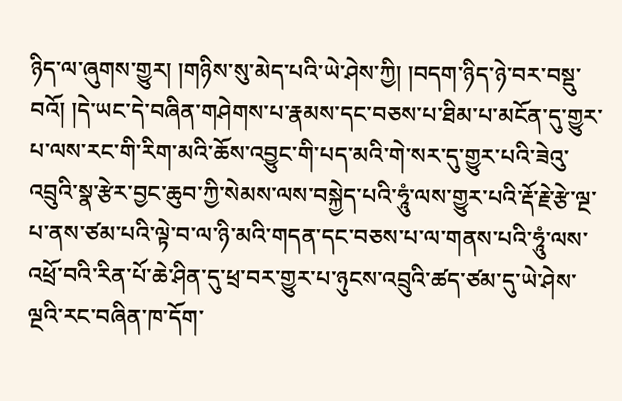ཉིད་ལ་ཞུགས་གྱུར། །གཉིས་སུ་མེད་པའི་ཡེ་ཤེས་ཀྱི། །བདག་ཉིད་ཉེ་བར་བསྡུ་བའོ། །དེ་ཡང་དེ་བཞིན་གཤེགས་པ་རྣམས་དང་བཅས་པ་ཐིམ་པ་མངོན་དུ་གྱུར་པ་ལས་རང་གི་རིག་མའི་ཆོས་འབྱུང་གི་པད་མའི་གེ་སར་དུ་གྱུར་པའི་ཟེའུ་འབྲུའི་སྣ་རྩེར་བྱང་ཆུབ་ཀྱི་སེམས་ལས་བསྐྱེད་པའི་ཧཱུཾ་ལས་གྱུར་པའི་རྡོ་རྗེ་རྩེ་ལྔ་པ་ནས་ཙམ་པའི་ལྟེ་བ་ལ་ཉི་མའི་གདན་དང་བཅས་པ་ལ་གནས་པའི་ཧཱུཾ་ལས་འཕྲོ་བའི་རིན་པོ་ཆེ་ཤིན་དུ་ཕྲ་བར་གྱུར་པ་ཉུངས་འབྲུའི་ཚད་ཙམ་དུ་ཡེ་ཤེས་ལྔའི་རང་བཞིན་ཁ་དོག་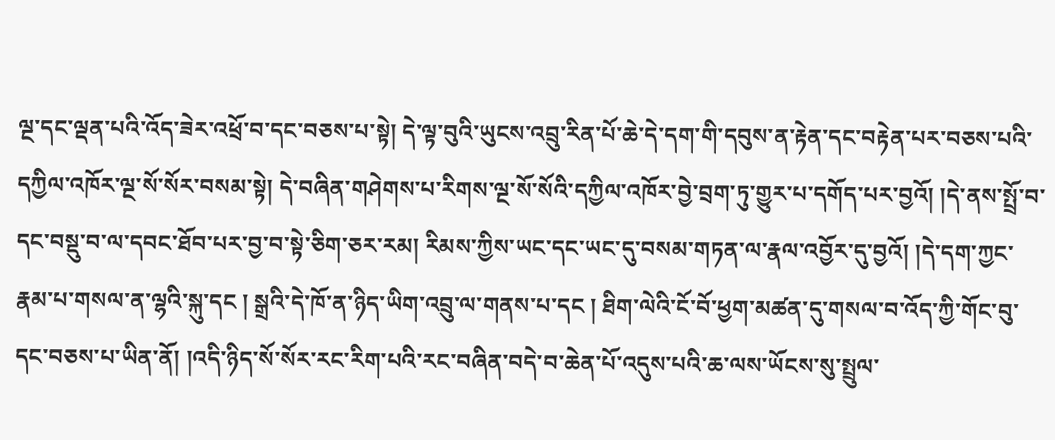ལྔ་དང་ལྡན་པའི་འོད་ཟེར་འཕྲོ་བ་དང་བཅས་པ་སྟེ། དེ་ལྟ་བུའི་ཡུངས་འབྲུ་རིན་པོ་ཆེ་དེ་དག་གི་དབུས་ན་རྟེན་དང་བརྟེན་པར་བཅས་པའི་དཀྱིལ་འཁོར་ལྔ་སོ་སོར་བསམ་སྟེ། དེ་བཞིན་གཤེགས་པ་རིགས་ལྔ་སོ་སོའི་དཀྱིལ་འཁོར་བྱེ་བྲག་ཏུ་གྱུར་པ་དགོད་པར་བྱའོ། །དེ་ནས་སྤྲོ་བ་དང་བསྡུ་བ་ལ་དབང་ཐོབ་པར་བྱ་བ་སྟེ་ཅིག་ཅར་རམ། རིམས་ཀྱིས་ཡང་དང་ཡང་དུ་བསམ་གཏན་ལ་རྣལ་འབྱོར་དུ་བྱའོ། །དེ་དག་ཀྱང་རྣམ་པ་གསལ་ན་ལྷའི་སྐུ་དང ། སྒྲའི་དེ་ཁོ་ན་ཉིད་ཡིག་འབྲུ་ལ་གནས་པ་དང ། ཐིག་ལེའི་ངོ་བོ་ཕྱག་མཚན་དུ་གསལ་བ་འོད་ཀྱི་གོང་བུ་དང་བཅས་པ་ཡིན་ནོ། །འདི་ཉིད་སོ་སོར་རང་རིག་པའི་རང་བཞིན་བདེ་བ་ཆེན་པོ་འདུས་པའི་ཆ་ལས་ཡོངས་སུ་སྤྲུལ་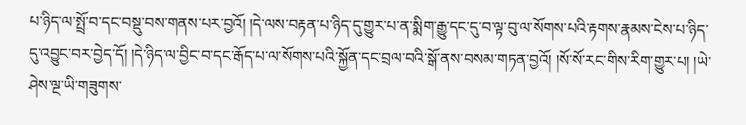པ་ཉིད་ལ་སྤྲོ་བ་དང་བསྡུ་བས་གནས་པར་བྱའོ། །དེ་ལས་བརྟན་པ་ཉིད་དུ་གྱུར་པ་ན་སྨིག་རྒྱུ་དང་དུ་བ་ལྟ་བུ་ལ་སོགས་པའི་རྟགས་རྣམས་ངེས་པ་ཉིད་དུ་འབྱུང་བར་བྱེད་དོ། །དེ་ཉིད་ལ་བྱིང་བ་དང་རྒོད་པ་ལ་སོགས་པའི་སྐྱོན་དང་བྲལ་བའི་སྒོ་ནས་བསམ་གཏན་བྱའོ། །སོ་སོ་རང་གིས་རིག་གྱུར་པ། །ཡེ་ཤེས་ལྔ་ཡི་གཟུགས་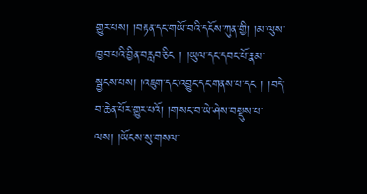གྱུར་པས། །བརྟན་དང་གཡོ་བའི་དངོས་ཀུན་གྱི། །མ་ལུས་ཁྱབ་པའི་བྱིན་བརླབ་ཅིང ། །ཡུལ་དང་དབང་པོ་རྣམ་སྦྱངས་པས། །འཇུག་དང་འབྱུང་དང་གནས་པ་དང ། །བདེ་བ་ཆེན་པོར་གྱུར་པའོ། །གསང་བ་ཡེ་ཤེས་བསྡུས་པ་ལས། །ཡོངས་སུ་གསལ་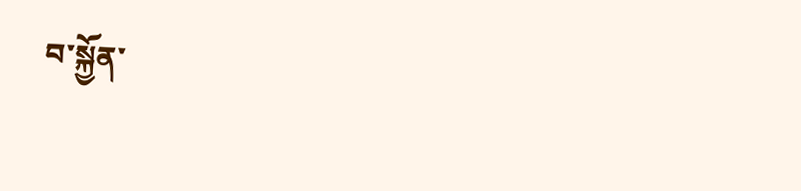བ་སྐྱོན་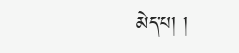མེད་པ། །